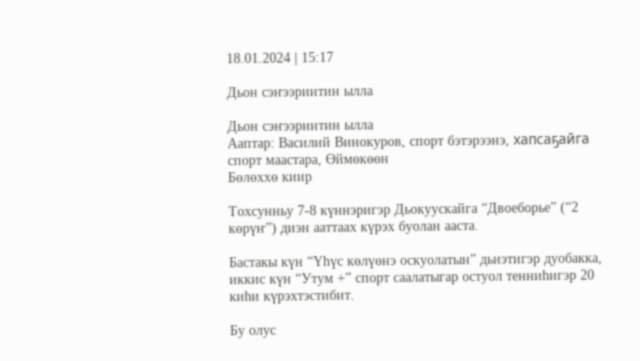18.01.2024 | 15:17

Дьон сэҥээриитин ылла

Дьон сэҥээриитин ылла
Ааптар: Василий Винокуров, спорт бэтэрээнэ, хапсаҕайга спорт маастара, Өймөкөөн
Бөлөххө киир

Тохсунньу 7-8 күннэригэр Дьокуускайга “Двоеборье” (“2 көрүҥ”) диэн ааттаах күрэх буолан ааста.

Бастакы күн “Үһүс көлүөнэ оскуолатын” дьиэтигэр дуобакка, иккис күн “Утум +” спорт саалатыгар остуол тенниһигэр 20 киһи күрэхтэстибит.

Бу олус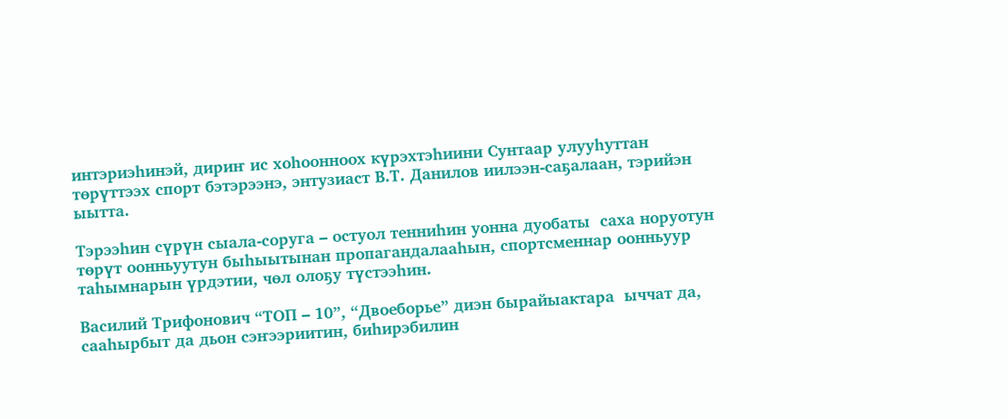интэриэһинэй, дириҥ ис хоһоонноох күрэхтэһиини Сунтаар улууһуттан төрүттээх спорт бэтэрээнэ, энтузиаст В.Т. Данилов иилээн-саҕалаан, тэрийэн ыытта.

Тэрээһин сүрүн сыала-соруга – остуол тенниһин уонна дуобаты  саха норуотун төрүт оонньуутун быһыытынан пропагандалааһын, спортсменнар оонньуур таһымнарын үрдэтии, чөл олоҕу түстээһин.

Василий Трифонович “ТОП – 10”, “Двоеборье” диэн бырайыактара  ыччат да, сааһырбыт да дьон сэҥээриитин, биһирэбилин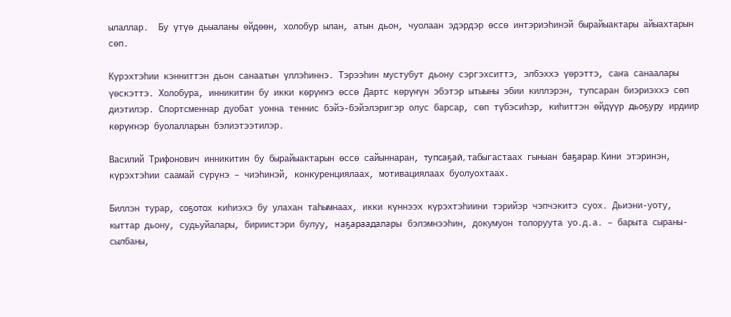ылаллар.  Бу үтүө дьыаланы өйдөөн, холобур ылан, атын дьон, чуолаан эдэрдэр өссө интэриэһинэй бырайыактары айыахтарын сөп.

Күрэхтэһии кэнниттэн дьон санаатын үллэһиннэ. Тэрээһин мустубут дьону сэргэхситтэ, элбэххэ үөрэттэ, саҥа санаалары үөскэттэ. Холобура, инникитин бу икки көрүҥҥэ өссө Дартс көрүҥүн эбэтэр ытыыны эбии киллэрэн, тупсаран биэриэххэ сөп диэтилэр. Спортсменнар дуобат уонна теннис бэйэ-бэйэлэригэр олус барсар, сөп түбэсиһэр, киһиттэн өйдүүр дьоҕуру ирдиир көрүҥнэр буолалларын бэлиэтээтилэр.

Василий Трифонович инникитин бу бырайыактарын өссө сайыннаран, тупсаҕай, табыгастаах гыныан баҕарар. Кини этэринэн, күрэхтэһии саамай сүрүнэ – чиэһинэй, конкуренциялаах, мотивациялаах буолуохтаах.

Биллэн турар, соҕотох киһиэхэ бу улахан таһымнаах, икки күннээх күрэхтэһиини тэрийэр чэпчэкитэ суох. Дьиэни-уоту, кыттар дьону, судьуйалары, бириистэри булуу, наҕараадалары бэлэмнээһин, докумуон толоруута уо.д.а. – барыта сыраны-сылбаны,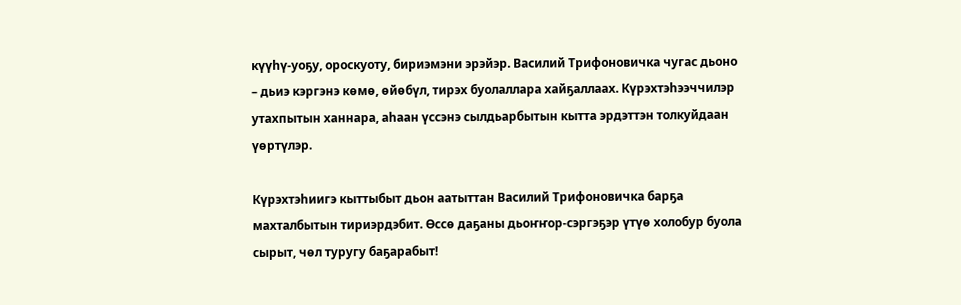күүһү-уоҕу, ороскуоту, бириэмэни эрэйэр. Василий Трифоновичка чугас дьоно – дьиэ кэргэнэ көмө, өйөбүл, тирэх буолаллара хайҕаллаах. Күрэхтэһээччилэр утахпытын ханнара, аһаан үссэнэ сылдьарбытын кытта эрдэттэн толкуйдаан үөртүлэр.

Күрэхтэһиигэ кыттыбыт дьон аатыттан Василий Трифоновичка барҕа махталбытын тириэрдэбит. Өссө даҕаны дьоҥҥор-сэргэҕэр үтүө холобур буола сырыт, чөл туругу баҕарабыт!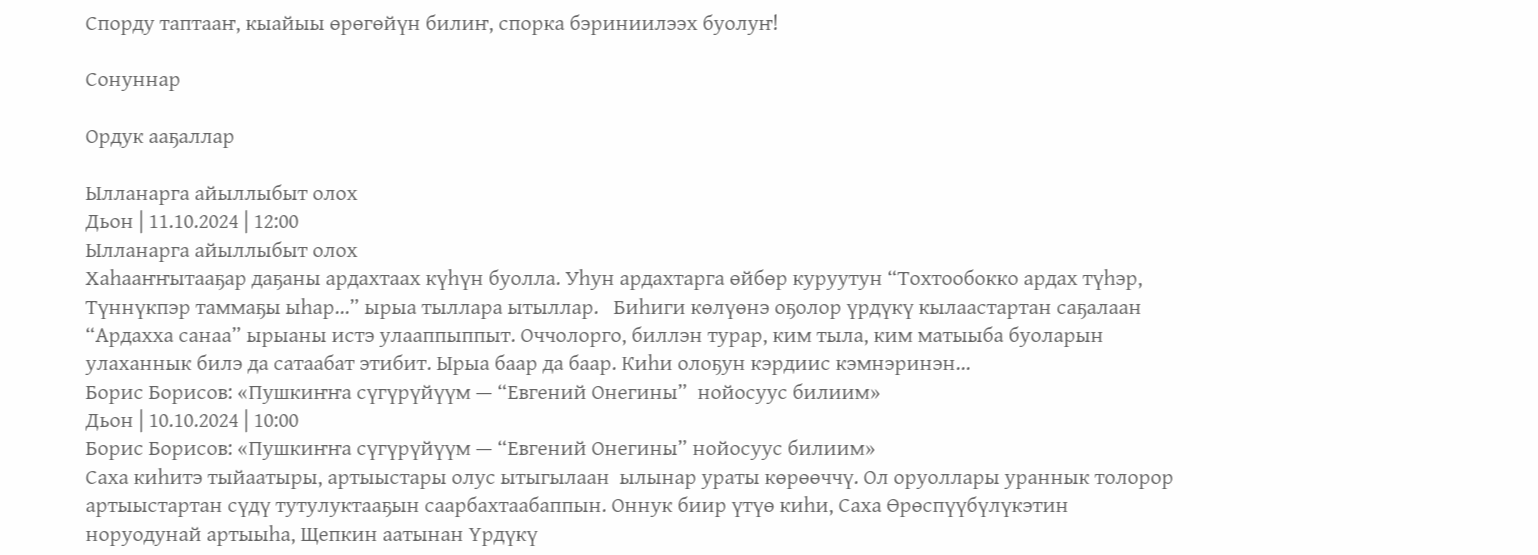Спорду таптааҥ, кыайыы өрөгөйүн билиҥ, спорка бэриниилээх буолуҥ!

Сонуннар

Ордук ааҕаллар

Ылланарга айыллыбыт олох
Дьон | 11.10.2024 | 12:00
Ылланарга айыллыбыт олох
Хаһааҥҥытааҕар даҕаны ардахтаах күһүн буолла. Уһун ардахтарга өйбөр куруутун “Тохтообокко ардах түһэр, Түннүкпэр таммаҕы ыһар...” ырыа тыллара ытыллар.   Биһиги көлүөнэ оҕолор үрдүкү кылаастартан саҕалаан “Ардахха санаа” ырыаны истэ улааппыппыт. Оччолорго, биллэн турар, ким тыла, ким матыыба буоларын улаханнык билэ да сатаабат этибит. Ырыа баар да баар. Киһи олоҕун кэрдиис кэмнэринэн...
Борис Борисов: «Пушкиҥҥа сүгүрүйүүм — “Евгений Онегины”  нойосуус билиим»
Дьон | 10.10.2024 | 10:00
Борис Борисов: «Пушкиҥҥа сүгүрүйүүм — “Евгений Онегины” нойосуус билиим»
Саха киһитэ тыйаатыры, артыыстары олус ытыгылаан  ылынар ураты көрөөччү. Ол оруоллары ураннык толорор артыыстартан сүдү тутулуктааҕын саарбахтаабаппын. Оннук биир үтүө киһи, Саха Өрөспүүбүлүкэтин норуодунай артыыһа, Щепкин аатынан Үрдүкү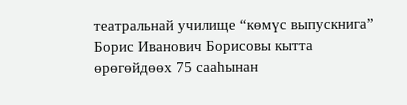театральнай училище “көмүс выпускнига” Борис Иванович Борисовы кытта өрөгөйдөөх 75 сааһынан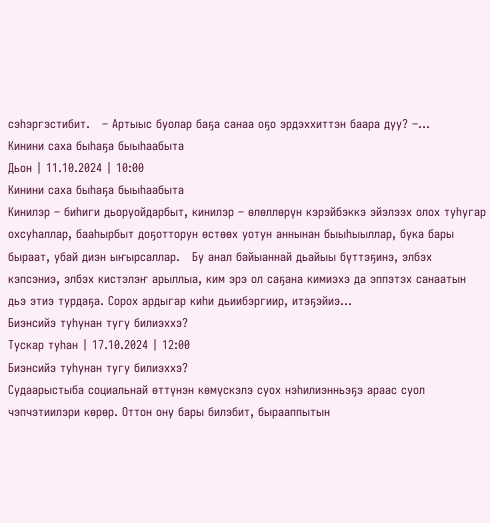сэһэргэстибит.   – Артыыс буолар баҕа санаа оҕо эрдэххиттэн баара дуу? –...
Кинини саха быһаҕа быыһаабыта
Дьон | 11.10.2024 | 10:00
Кинини саха быһаҕа быыһаабыта
Кинилэр – биһиги дьоруойдарбыт, кинилэр – өлөллөрүн кэрэйбэккэ эйэлээх олох туһугар охсуһаллар, бааһырбыт доҕотторун өстөөх уотун аннынан быыһыыллар, бука бары быраат, убай диэн ыҥырсаллар.   Бу анал байыаннай дьайыы бүттэҕинэ, элбэх кэпсэниэ, элбэх кистэлэҥ арыллыа, ким эрэ ол саҕана кимиэхэ да эппэтэх санаатын дьэ этиэ турдаҕа. Сорох ардыгар киһи дьиибэргиир, итэҕэйиэ...
Биэнсийэ туһунан тугу билиэххэ?
Тускар туһан | 17.10.2024 | 12:00
Биэнсийэ туһунан тугу билиэххэ?
Судаарыстыба социальнай өттүнэн көмүскэлэ суох нэһилиэнньэҕэ араас суол чэпчэтиилэри көрөр. Оттон ону бары билэбит, бырааппытын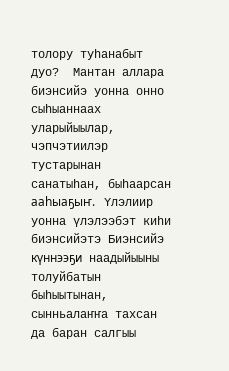толору туһанабыт дуо?  Мантан аллара биэнсийэ уонна онно сыһыаннаах уларыйыылар, чэпчэтиилэр тустарынан санатыһан, быһаарсан ааһыаҕыҥ.   Үлэлиир уонна үлэлээбэт киһи биэнсийэтэ Биэнсийэ күннээҕи наадыйыыны толуйбатын быһыытынан, сынньалаҥҥа тахсан да баран салгыы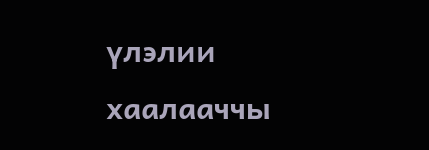үлэлии хаалааччы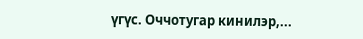үгүс. Оччотугар кинилэр,...